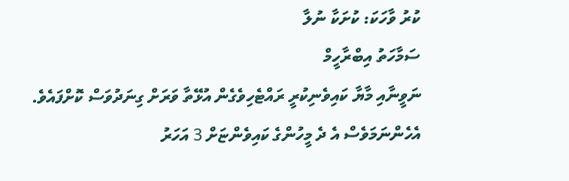ކުރު ވާހަކަ: ކުށަކާ ނުލާ
ސަމާހަތު އިބްރާހީމް
ނަވީނާއި މާޔާ ކައިވެނިކުރީ ރައްޓެހިވެގެން އުޅޭތާ ވަރަށް ގިނަދުވަސް ކޮށްފައެވެ. އެހެންނަމަވެސް އެ ދެ މީހުންގެ ކައިވެންޏަށް 3 އަހަރު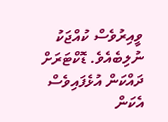ވީއިރުވެސް ކުއްޖަކު ނުލިބެއެވެ. ޑޮކްޓަރަށް ދައްކަން އުޅެފައިވެސް އެކަން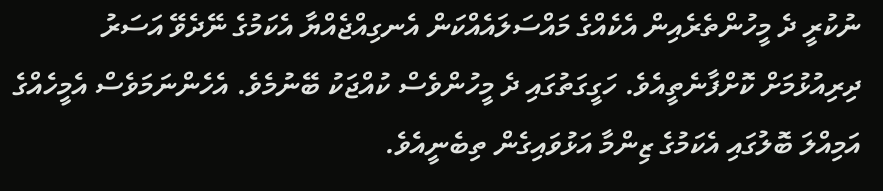ނުކުރީ ދެ މީހުންތެރެއިން އެކެއްގެ މައްސަލައެއްކަން އެނގިއްޖެއްޔާ އެކަމުގެ ނޭދެވޭ އަސަރު ދިރިއުޅުމަށް ކޮށްފާނެތީއެވެ. ހަގީގަތުގައި ދެ މީހުންވެސް ކުއްޖަކު ބޭނުމެވެ. އެހެންނަމަވެސް އެމީހެއްގެ އަމިއްލަ ބޮލުގައި އެކަމުގެ ޒިންމާ އަޅުވައިގެން ތިބެނީއެވެ.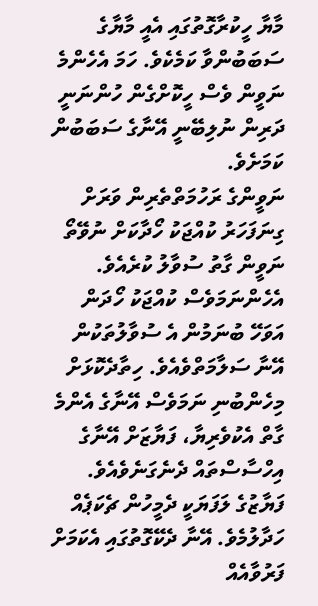މާޔާ ހީކުރާގޮތުގައި އެއީ މާޔާގެ ސަބަބުންވާ ކަމެކެވެ. ހަމަ އެހެންމެ ނަވީން ވެސް ހީކޮށްގެން ހުންނަނީ ދަރިން ނުލިބޭނީ އޭނާގެ ސަބަބުން ކަމަށެވެ.
ނަވީންގެ ރަހުމަތްތެރިން ވަރަށް ގިނަފަހަރު ކުއްޖަކު ހޯދާކަށް ނުވޭތޯ ނަވީން ގާތު ސުވާލު ކުރެއެވެ. އެހެންނަމަވެސް ކުއްޖަކު ހޯދަން އަވަހޭ ބުނަމުން އެ ސުވާލުތަކުން އޭނާ ސަލާމަތްވެއެވެ. ހިތާދެކޮޅަށް މިހެންބުނި ނަމަވެސް އޭނާގެ އެންމެ ގާތް އެކުވެރިޔާ، ފަޔާޒަށް އޭނާގެ އިހްސާސްތައް ދެނެގަނެވެއެވެ. ފަޔާޒުގެ ލަފަޔަކީ ދެމީހުން ޗެކަޕެއް ހަދާލުމެވެ. އޭނާ ދެކޭގޮތުގައި އެކަމަށް ފަރުވާއެއް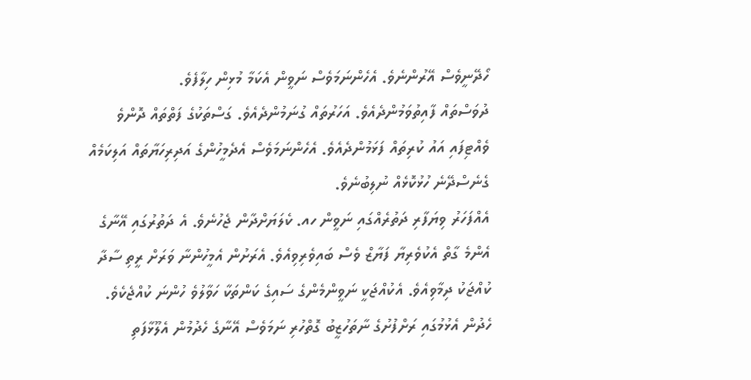ހޯދޭނީވެސް އޭރުންނެވެ. އެހެންނަމަވެސް ނަވީން އެކަމާ މުޅިން ހިލާފެވެ.
ދުވަސްތައް ފާއިތުވަމުންދެއެވެ. އަހަރުތައް ގުނަމުންދެއެވެ. ގަސްތަކުގެ ފަތްތައް ދޮންވެ ވެއްޓިފައި އައު ކުރިތައް ފަޅަމުންދެއެވެ. އެހެންނަމަވެސް އެދެމީހުންގެ އަދިރިހަޔާތައް އަލިކަމެއް ގެނެސްދޭނެ ހުޅުކޮޅެއް ނުލިބުނެވެ.
އެއްފަހަރު ވިޔަފާރި ދަތުރެއްގައި ނަވީން ހއ. ކެލަޔަށްދާން ޖެހުނެވެ. އެ ދަތުރުގައި އޭނާގެ އެންމެ ގާތް އެކުވެރިޔާ ފަޔާޒް ވެސް ބައިވެރިވިއެވެ. އެރަށުން އެމީހުންނާ ވަރަށް ރީތި ސާދާ ކުއްޖަކު ދިމާވިއެވެ. އެކުއްޖަކީ ނަވީންމެންގެ ސައިގެ ކަންތަކާ ހަވާލުވެ ހުންނަ ކުއްޖެކެވެ. ހެދުން އެޅުމުގައި ރަށްފުށުގެ ނާތަހުޒީބު ގޮތްހުރި ނަމަވެސް އޭނާގެ ހެދުމުން އެލޫޅާފަތި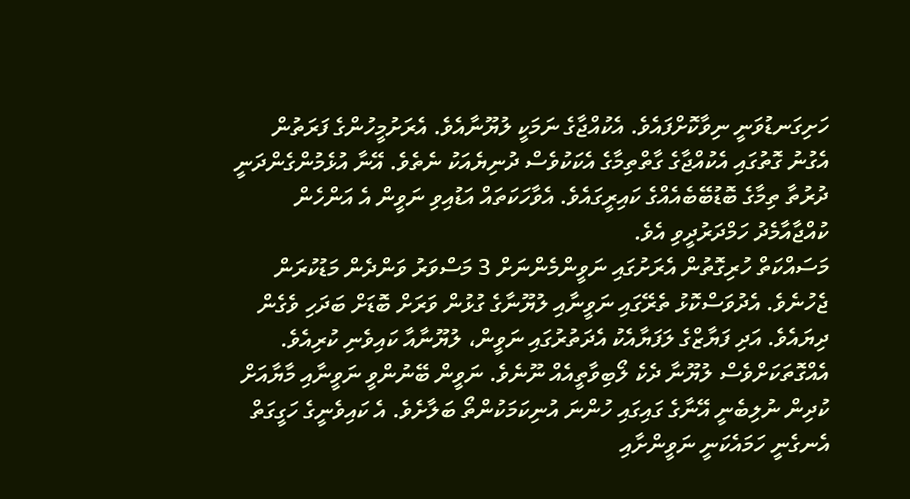ހަށިގަނޑުވަނީ ނިވާކޮށްފައެވެ. އެކުއްޖާގެ ނަމަކީ ލުޔޫނާއެވެ. އެރަށުމީހުންގެ ފަރަތުން އެގުނު ގޮތުގައި އެކުއްޖާގެ ގާތްތިމާގެ އެކަކުވެސް ދުނިޔެއަކު ނެތެވެ. އޭނާ އުޅެމުންގެންދަނީ ދުރުތާ ތިމާގެ ބޮޑުބޭބެއެއްގެ ކައިރީގައެވެ. އެވާހަކަތައް އަޑުއިވި ނަވީން އެ އަންހެން ކުއްޖާއާމެދު ހަމްދަރުދީވި އެވެ.
މަސައްކަތް ހުރިގޮތުން އެރަށުގައި ނަވީންމެންނަށް 3 މަސްވަރު ވަންދެން މަޑުކުރަން ޖެހުނެވެ. އެދުވަސްކޮޅު ތެރޭގައި ނަވީނާއި ލުޔޫނާގެ ގުޅުން ވަރަށް ބޮޑަށް ބަދަހި ވެގެން ދިޔައެވެ. އަދި ފަޔާޒްގެ ލަފަޔާއެކު އެދަތުރުގައި ނަވީން، ލުޔޫނާއާ ކައިވެނި ކުރިއެވެ. އެއްގޮތަކަށްވެސް ލުޔޫނާ ދެކެ ލޯބިވާތީއެއް ނޫނެވެ. ނަވީން ބޭނުންވީ ނަވީނާއި މާޔާއަށް ކުދިން ނުލިބެނީ އޭނާގެ ގައިގައި ހުންނަ އުނިކަމަކުންތޯ ބަލާށެވެ. އެ ކައިވެނީގެ ހަގީގަތް އެނގެނީ ހަމައެކަނީ ނަވީންށާއި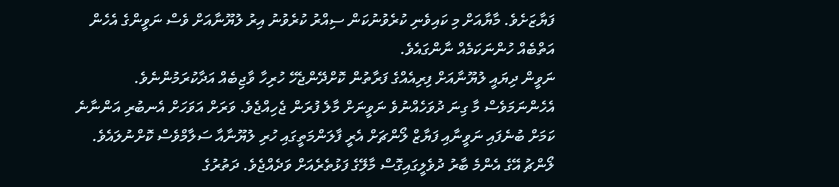ފަޔާޒަށެވެ. މާޔާއަށް މި ކައިވެނި ކުރެވުނުކަން ސިއްރު ކުރެވުނު އިރު ލުޔޫނާއަށް ވެސް ނަވީންގެ އެހެން އަތްބެއް ހުންނަކަމެއް ނާންގައެވެ.
ނަވީން ދިޔައީ ލުޔޫނާއަށް ފިރިއެއްގެ ފަރާތުން ކޮށްދޭންޖެހޭ ހުރިހާ ވާޖިބެއް އަދާކުރަމުންނެވެ. އެހެންނަމަވެސް މާ ގިނަ ދުވަހެއްނުވެ ނަވީނަށް މާލެ ފުރަން ޖެހިއްޖެވެ. ވަރަށް އަވަހަށް އެނބުރި އަންނާނެ ކަމަށް ބުނެފައި ނަވީނާއި ފަޔާޒް ލޯންޗަށް އެރީ ފާލަންމަތީގައި ހުރި ލުޔޫނާއާ ސަލާމްވެސް ކޮށްނުލައެވެ. ލޯންޗު އޭގެ އެންމެ ބާރު ދުވެލީގައިގޮސް މާލޭގެ ފަޅުތެރެއަށް ވަދެއްޖެވެ. ދަތުރުގެ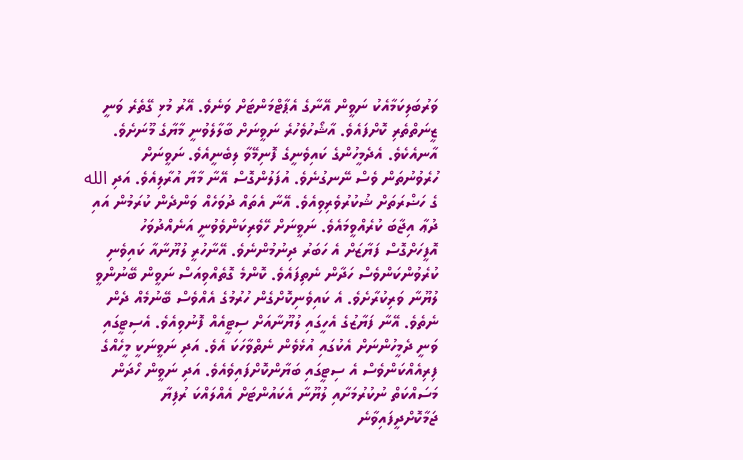ވަރުބަލިކަމާއެކު ނަވީން އޭނާގެ އެޕާޓްމަންޓަށް ވަނެވެ. އޭރު މުޅި ގޭތެރެ ވަނީ ޒީނަތްތެރި ކޮށްފައެވެ. އާޝޯހުވެހުރެ ނަވީނަށް ބާލާލެވުނީ މާޔާގެ މޫނަށެވެ.
އާނއެކެވެ. އެދެމީހުންގެ ކައިވެނީގެ ފޮނިމޭވާ ލިބެނީއެވެ. ނަވީނަށް ހުރެވުނުތަން ވެސް ނޭނގުނެވެ. އުފަލުންގޮސް އޭނާ މާޔާ އުރާލިއެވެ. އަދި الله ގެ ހަޟްރަތަށް ޝުކުރުވެރިވިއެވެ. އޭނާ އެތައް ދުވަހެއް ވަންދެން ކުރަމުން އައި ދުޢާ އިޖާބަ ކުރެއްވީމައެވެ. ނަވީނަށް ހޭވެރިކަންވެވުނީ އަނެއްދުވަހު އޮފީހަށްގޮސް ފަޔާޒަށް އެ ހަބަރު ދިނުމުންނެވެ. އޭނާހުރީ ލުޔޫނާއާ ކައިވެނި ކުރެވުންކަންވެސް ހަދާން ނެތިފައެވެ. ކޮންމެ ގޮތެއްވިއަސް ނަވީން ބޭނުންވީ ލުޔޫނާ ވަރިކުރާށެވެ. އެ ކައިވެނިކޮށްގެން ހުރުމުގެ އެއްވެސް ބޭނުމެއް ދެން ނެތެވެ. އޭނާ ފަޔާޒުގެ އެހީގައި ލުޔޫނާއަށް ސިޓީއެއް ފޮނުވިއެވެ. އެސިޓީގައި ވަނީ ދެމީހުންނަށް އެކުގައި އުޅެވެން ނެތްވާހަކަ އެވެ. އަދި ނަވީނަކީ މީހެއްގެ ފިރިއެއްކަންވެސް އެ ސިޓީގައި ބަޔާންކޮށްފައިވެއެވެ. އަދި ނަވީން ހޯދަން މަސައްކަތް ނުކުރުމަށާއި ލުޔޫނާ އެކައުންޓަށް އެއްލައްކަ ރުފިޔާ ޖަމާކޮށްދީފައިވާނެ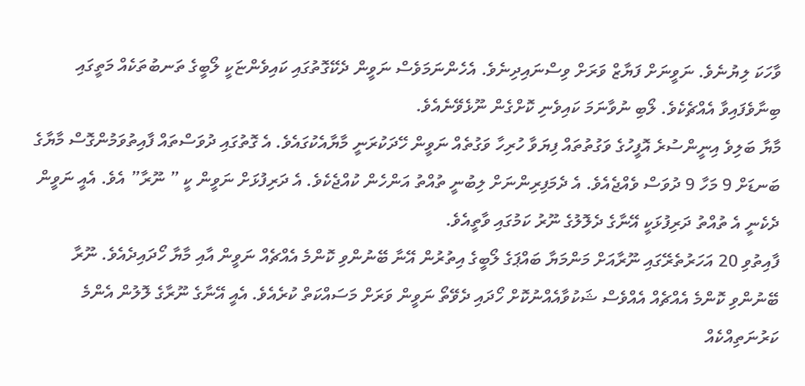ވާހަކަ ލިޔުނެވެ. ނަވީނަށް ފަޔާޒް ވަރަށް ވިސްނައިދިނެވެ. އެހެންނަމަވެސް ނަވީން ދެކޭގޮތުގައި ކައިވެންޏަކީ ލޯބީގެ ތަނބުތަކެއް މަތީގައި ބިނާވެފައިވާ އެއްޗެކެވެ. ލޯބި ނުވާނަމަ ކައިވެނި ކޮށްގެން ނޫޅެވޭނެއެވެ.
މާޔާ ބަލިވެ އިނީންސުރެ އޮފީހުގެ ވަގުތުތައް ފިޔަވާ ހުރިހާ ވަގުތެއް ނަވީން ހޭދަކުރަނީ މާޔާއެކުގައެވެ. އެ ގޮތުގައި ދުވަސްތައް ފާއިތުވަމުންގޮސް މާޔާގެ ބަނޑަށް 9 މަހާ 9 ދުވަސް ވެއްޖެއެވެ. އެ ދެމަފިރިންނަށް ލިބުނީ ތުއްތު އަންހެން ކުއްޖެކެވެ. އެ ދަރިފުޅަށް ނަވީން ކީ ” ނޫރާ” އެވެ. އެއީ ނަވީން ދެކެނީ އެ ތުއްތު ދަރިފުޅަކީ އޭނާގެ ދެލޮލުގެ ނޫރު ކަމުގައި ވާތީއެވެ.
ފާއިތުވި 20 އަހަރުތެރޭގައި ނޫރާއަށް މަންމަޔާ ބައްޕަގެ ލޯބީގެ އިތުރުން އޭނާ ބޭނުންވި ކޮންމެ އެއްޗެއް ނަވީން އާއި މާޔާ ހޯދައިދެއެވެ. ނޫރާ ބޭނުންވި ކޮންމެ އެއްޗެއް އެއްވެސް ޝަކުވާއެއްނުކޮށް ހޯދައި ދެވޭތޯ ނަވީން ވަރަށް މަސައްކަތް ކުރެއެވެ. އެއީ އޭނާގެ ނޫރާގެ ލޮލުން އެންމެ ކަރުނަތިއްކެއް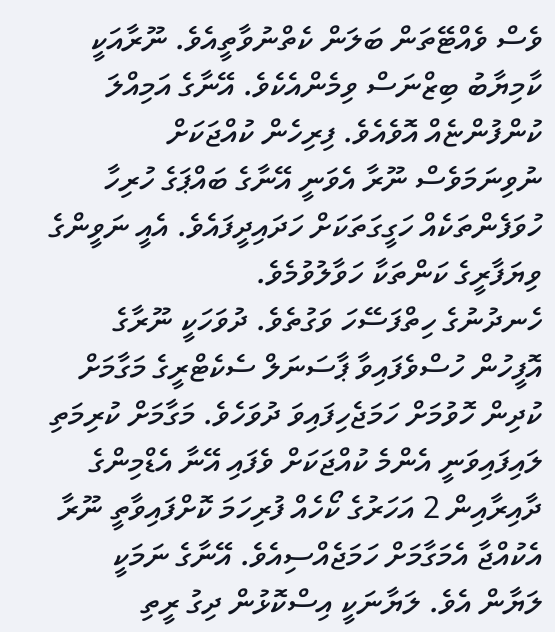ވެސް ވެއްޓޭތަން ބަލަން ކެތްނުވާތީއެވެ. ނޫރާއަކީ ކާމިޔާބު ބިޒްނަސް ވިމެންއެކެވެ. އޭނާގެ އަމިއްލަ ކުންފުންޏެއް އޮވެއެވެ. ފިރިހެން ކުއްޖަކަށް ނުވިނަމަވެސް ނޫރާ އެވަނީ އޭނާގެ ބައްޕަގެ ހުރިހާ ހުވަފެންތަކެއް ހަގީގަތަކަށް ހަދައިދީފައެވެ. އެއީ ނަވީންގެ ވިޔަފާރީގެ ކަންތަކާ ހަވާލުވުމެވެ.
ހެނދުނުގެ ހިތްފަސޭހަ ވަގުތެވެ. ދުވަހަކީ ނޫރާގެ އޮފީހުން ހުސްވެފައިވާ ޕާސަނަލް ސެކެޓްރީގެ މަގާމަށް ކުދިން ހޮވުމަށް ހަމަޖެހިފައިވަ ދުވަހެވެ. މަގާމަށް ކުރިމަތި ލައިފައިވަނީ އެންމެ ކުއްޖަކަށް ވެފައި އޭނާ އެޑްމިންގެ ދާއިރާއިން 2 އަހަރުގެ ކޯހެއް ފުރިހަމަ ކޮށްފައިވާތީ ނޫރާ އެކުއްޖާ އެމަގާމަށް ހަމަޖެއްސިއެވެ. އޭނާގެ ނަމަކީ ލަޔާން އެވެ. ލަޔާނަކީ އިސްކޮޅުން ދިގު ރީތި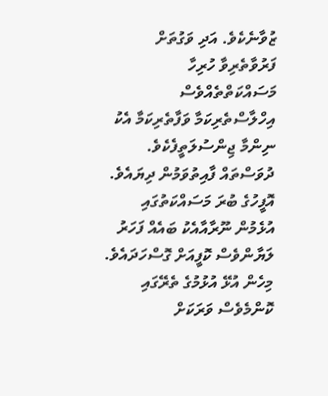ޒުވާނެކެވެ. އަދި ވަގުތަށް ފަރުވާތެރިވާ ހުރިހާ މަސައްކަތްތެއްވެސް އިހްލާސްތެރިކަމާ ވަފާތެރިކަމާ އެކު ނިންމާ ޖިންސުލަތީފެކެވެ.
ދުވަސްތައް ފާއިތުވަމުން ދިޔައެވެ. އޮފީހުގެ ބުރަ މަސައްކަތުގައި އުޅެމުން ނޫރާއާއެކު ބައެއް ފަހަރު ލަޔާންވެސް ކޮފީއަށް ގޮސްހަދައެވެ. މިހެން އުޅޭ އުޅުމުގެ ތެރޭގައި ކޮންމެވެސް ވަރަކަށް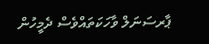ޕާރސަނަލް ވާހަކަތައްވެސް ދެމީހުން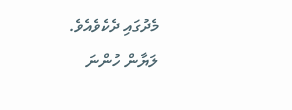މެދުގައި ދެކެވެއެވެ.
ލަޔާން ހުންނަ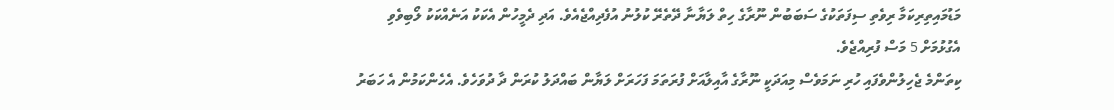މަޑުމައިތިރިކަމާ ރިވެތި ސިފަތަކުގެ ސަބަބުން ނޫރާގެ ހިތް ލަޔާނާ ދޭތެރޭ ކުލުނު އުފެދިއްޖެއެވެ. އަދި ދެމީހުން އެކަކު އަނެއްކަކު ލޯބިވެވި އެގުޅުމަށް 5 މަސް ފުރިއްޖެވެ.
ކިތަންމެ ޖެހިލުންވެފައި ހުރި ނަމަވެސް މިއަދަކީ ނޫރާގެ އާއިލާއަށް ފުރަތަމަ ފަހަރަށް ލަޔާން ބައްދަލު ކުރަން ދާ ދުވަހެވެ. އެހެންކަމުން އެ ހަބަރު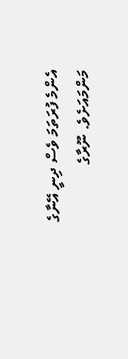އެންމެ ފުރަތަމަ ވެސް ދިނީ އޭނާގެ މަންމައަށެވެ. ނޫރާގެ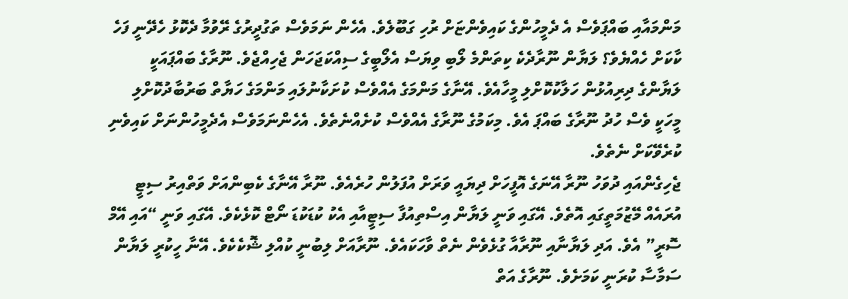މަންމައާއި ބައްޕަވެސް އެ ދެމީހުންގެ ކައިވެންޏަށް ރުހި ގަބޫލެވެ. އެހެން ނަމަވެސް ތަގުދީރުގެ ރޭވުމާ ދެކޮޅު ހެދޭނީ ފަހެ ކާކަށް ހެއްޔެވެ؟ ލަޔާން ނޫރާދެކެ ކިތަންމެ ލޯބި ވިޔަސް އެލޯބީގެ ސިއްކަޖަހަން ޖެހިއްޖެވެ. ނޫރާގެ ބައްޕައަކީ ލަޔާންގެ ދިރިއުޅުން ހަލާކުކޮށްލި މީހާއެވެ. އޭނާގެ މަންމަގެ އެއްވެސް ކުށަކާނުލައި މަންމަގެ ހަޔާތް ބަރުބާދުކޮށްލި މީހަކީ ވެސް ހުދު ނޫރާގެ ބައްޕަ އެވެ. މިކަމުގެ ނޫރާގެ އެއްވެސް ކުށެއްނެތެވެ. އެހެންނަމަވެސް އެދެމީހުންނަށް ކައިވެނި ކުރެވޭކަށް ނެތެވެ.
ޖެހިގެންއައި ދުވަހު ނޫރާ އޭނަގެ އޮފީހަށް ދިޔައީ ވަރަށް އުފަލުން ހުރެއެވެ. ނޫރާ އޭނާގެ ކެބިންއަށް ވަތްއިރު ސިޓީ އުރައެއް މޭޒުމަތީގައި އޮތެވެ. އޭގައި ވަނީ ލަޔާން އިސްތިއުފާ ސިޓީއާއި އެކު ކުޑަކުޑަ ނޯޓް ކޮޅެކެވެ. އޭގައި ވަނީ “އައި އޭމް ސޮރީ” އެވެ. އަދި ލަޔާނާއި ނޫރާއާ ގުޅެވެން ނެތް ވާހަކައެވެ. ނޫރާއަށް ލިބުނީ ކުއްލި ޝޮކެކެވެ. އޭނާ ހީކުރީ ލަޔާން ސަމާސާ ކުރަނީ ކަމަށެވެ. ނޫރާގެ އަތް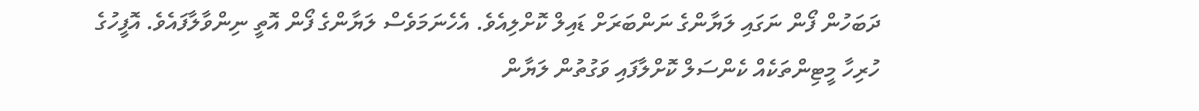ދަބަހުން ފޯން ނަގައި ލަޔާންގެ ނަންބަރަށް ޑައިލް ކޮށްލިއެވެ. އެހެނަމަވެސް ލަޔާންގެ ފޯން އޮތީ ނިންވާލާފައެވެ. އޮފީހުގެ ހުރިހާ މީޓިންތަކެއް ކެންސަލް ކޮށްލާފައި ވަގުތުން ލަޔާން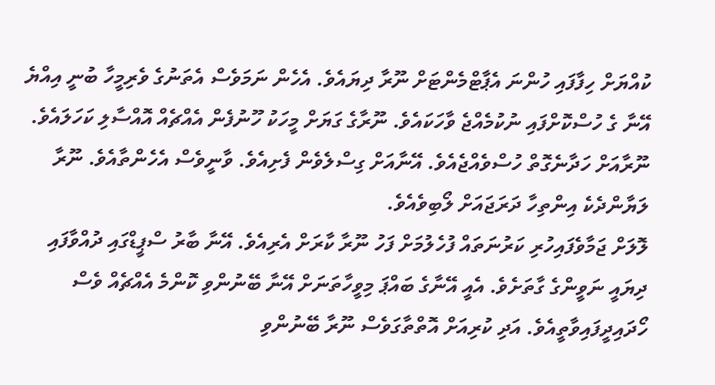ކުއްޔަށް ހިފާފައި ހުންނަ އެޕާޓްމެންޓަށް ނޫރާ ދިޔައެވެ. އެހެން ނަމަވެސް އެތަނުގެ ވެރިމީހާ ބުނީ އިއްޔެ އޭނާ ގެ ހުސްކޮށްފައި ނުކުމެއްޖެ ވާހަކައެވެ. ނޫރާގެ ގަޔަށް މީހަކު ހޫނުފެން އެއްޗެއް އޮއްސާލި ކަހަލައެވެ. ނޫރާއަށް ހަދާނެގޮތް ހުސްވެއްޖެއެވެ. އޭނާއަށް ގިސްލެވެން ފެށިއެވެ. ވާނީވެސް އެހެންތާއެވެ. ނޫރާ ލަޔާންދެކެ އިންތިހާ ދަރަޖައަށް ލޯބިވެއެވެ.
ލޮލަށް ޖަމާވެފައިހުރި ކަރުނަތައް ފުހެލުމަށް ފަހު ނޫރާ ކާރަށް އެރިއެވެ. އޭނާ ބާރު ސްޕީޑްގައި ދުއްވާފައި ދިޔައީ ނަވީންގެ ގާތަށެވެ. އެއީ އޭނާގެ ބައްޕަ މިވީހާތަނަށް އޭނާ ބޭނުންވި ކޮންމެ އެއްޗެއް ވެސް ހޯދައިދީފައިވާތީއެވެ. އަދި ކުރިއަށް އޮތްތާގަވެސް ނޫރާ ބޭނުންވި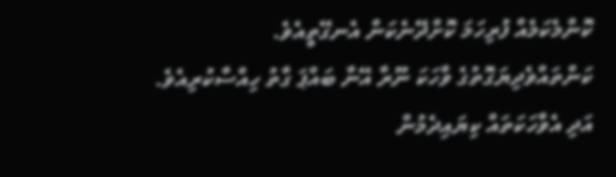ކޮންމެކަމެއް ފުރިހަމަ ކޮށްދޭނެކަން އެނގޭތީއެވެ.
ކަންތައްވެދިޔަގޮތުގެ ވާހަކަ ނޫރާ އޭނާ ބައްޕަ ގާތު ހިއްސާކުރިއެވެ. އަދި އެވާހަކަތައް ކިޔައިދެމުން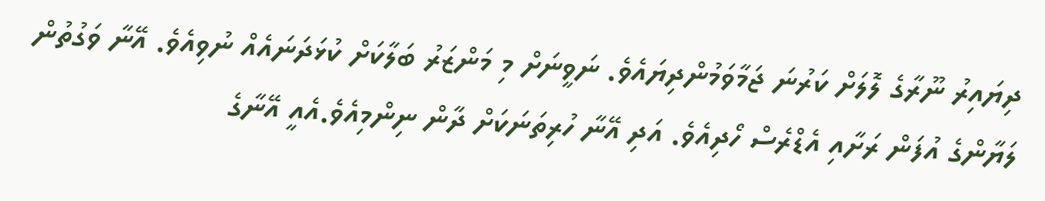ދިޔައިރު ނޫރާގެ ލޮލަށް ކަރުނަ ޖަމާވަމުންދިޔައެވެ. ނަވީނަށް މި މަންޒަރު ބަލާކަށް ކުޅަދަނައެއް ނުވިއެވެ. އޭނާ ވަގުތުން ލަޔާންގެ އުފަން ރަށާއި އެޑްރެސް ހޯދިއެވެ. އަދި އޭނާ ހުރިތަނަކަށް ދާން ނިންމިއެވެ.އެއީ އޭނާގެ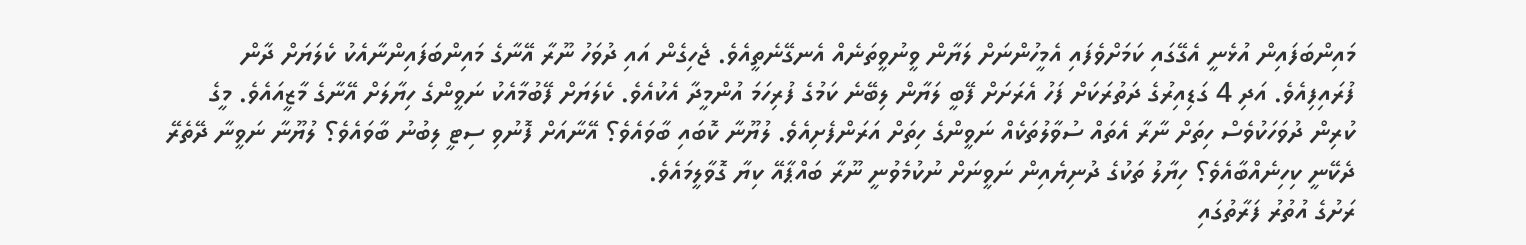މައިންބަފައިން އުޅެނީ އެގޭގައި ކަމަށްވެފައި އެމީހުންނަށް ލަޔާން ވީނުވީތަނެއް އެނގޭނެތީއެވެ. ޖެހިގެން އައި ދުވަހު ނޫރާ އޭނާގެ މައިންބަފައިންނާއެކު ކެލަޔަށް ދާން ފުރައިފިއެވެ. އަދި 4 ގަޑިއިރުގެ ދަތުރަކަށް ފަހު އެރަށަށް ފޭބީ ލަޔާން ލިބޭނެ ކަމުގެ ފުރިހަމަ އުންމީދާ އެކުއެވެ. ކެލަޔަށް ފޭބުމާއެކު ނަވީންގެ ހިޔާލަށް އޭނާގެ މާޒީއައެވެ. މީގެ ކުރިން ދުވަހަކުވެސް ހިތަށް ނާރާ އެތައް ސުވާލުތަކެއް ނަވީންގެ ހިތަށް އަރަންފެށިއެވެ. ލުޔޫނާ ކޮބައި ބާވައެވެ؟ އޭނާއަށް ފޮނުވި ސިޓީ ލިބުނު ބާވައެވެ؟ ލުޔޫނާ ނަވީނާ ދޭތެރޭ ދެކޭނީ ކިހިނެއްބާއެވެ؟ ހިޔާލު ތަކުގެ ދުނިޔެއިން ނަވީނަށް ނުކުމެވުނީ ނޫރާ ބައްޕާއޭ ކިޔާ ގޮވާލީމައެވެ.
ރަށުގެ އުތުރު ފަރާތުގައި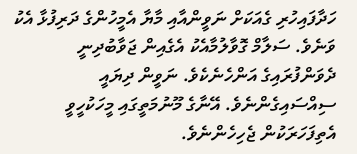ހަދާފައިހުރި ގެއަކަށް ނަވީންއާއި މާޔާ އެމީހުންގެ ދަރިފުޅާ އެކު ވަނެވެ. ސަލާމް ގޮވާލުމާއެކު އެގެއިން ޖަވާބުދިނީ ދެވަންފުރައިގެ އަންހެނެކެވެ. ނަވީން ދިޔައީ ސިއްސައިގެންނެވެ. އޭނާގެ މޫނުމަތީގައި މީހަކުހީވީ އެތިފަހަރަކުން ޖެހިހެންނެވެ.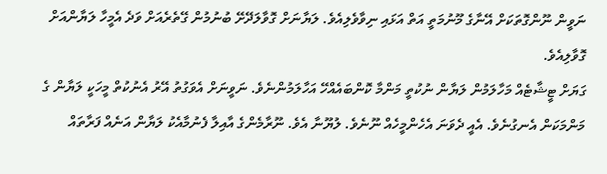ނަވީން ނޫންގޮތަކަށް އޭނާގެ މޫނުމަތީ އަތް އަޅައި ނިވާވެލިއެވެ. ލަޔާނަށް ގޮވާލަދޭށޭ ބުނުމުން ގޭތެރެއަށް ވަދެ އެމީހާ ލަޔާންއަށް ގޮވާލިއެވެ.
ގަޔަށް ޓީޝާޓެއް މަހާލަމުން ލަޔާން ނުކުތީ މަންމާ ކޮންބައެއްހޭ އަހާލަމުންނެވެ. ނަވީނަށް އެވަގުތު އޭރު އެނުކުތް މީހަކީ ލަޔާން ގެ މަންމަކަން އެނގުނެވެ. އެއީ ދެވަނަ އެހެންމީހެއް ނޫނެވެ. ލުޔޫނާ އެވެ. ނޫރާމެންގެ އާއިލާ ފެނުމާއެކު ލަޔާން އަނެއް ފަރާތައް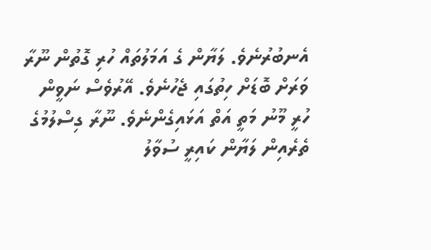އެނބުރުނެވެ. ލަޔާން ގެ އަމަލުތައް ހުރި ގޮތުން ނޫރާ ވަރަށް ބޮޑަށް ހިތުގައި ޖެހުނެވެ. އޭރުވެސް ނަވީން ހުރީ މޫނު މަތީ އަތް އަޅައިގެންނެވެ. ނޫރާ ގިސްލުމުގެ ތެރެއިން ލަޔާން ކައިރީ ސުވާލު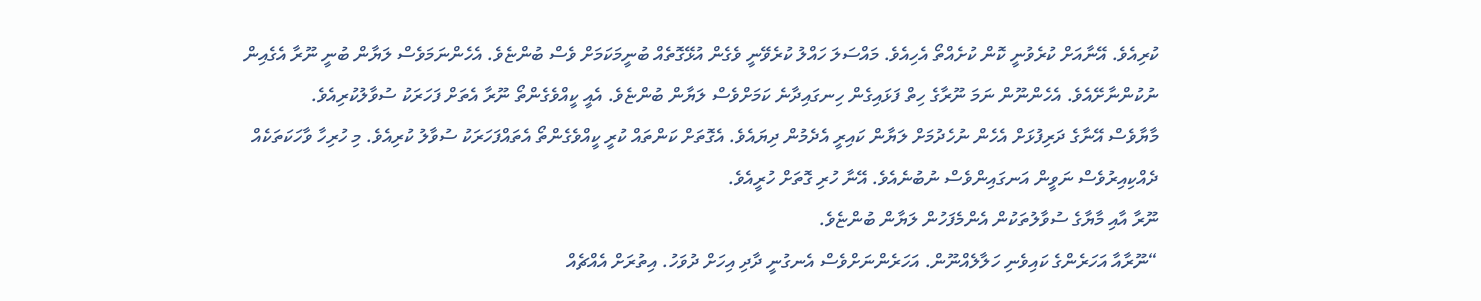ކުރިއެވެ. އޭނާއަށް ކުރެވުނީ ކޮން ކުށެއްތޯ އެހިއެވެ. މައްސަލަ ހައްލު ކުރެވޭނީ ވެގެން އުޅޭގޮތެއް ބުނީމަކަމަށް ވެސް ބުންޏެވެ. އެހެންނަމަވެސް ލަޔާން ބުނީ ނޫރާ އެގެއިން ނުކުންނާށޭއެވެ. އެހެންނޫން ނަމަ ނޫރާގެ ހިތް ފަޅައިގެން ހިނގައިދާނެ ކަމަށްވެސް ލަޔާން ބުންޏެވެ. އެއީ ކީއްވެގެންތޯ ނޫރާ އެތަށް ފަހަރަކު ސުވާލުކުރިއެވެ.
މާޔާވެސް އޭނާގެ ދަރިފުޅަށް އެހެން ނުހެދުމަށް ލަޔާން ކައިރީ އެދެމުން ދިޔައެވެ. އެގޮތަށް ކަންތައް ކުރީ ކީއްވެގެންތޯ އެތައްފަހަރަކު ސުވާލު ކުރިއެވެ. މި ހުރިހާ ވާހަކަތަކެއް ދެއްކިއިރުވެސް ނަވީން އަނގައިންވެސް ނުބުނެއެވެ. އޭނާ ހުރި ގޮތަށް ހުރީއެވެ.
ނޫރާ އާއި މާޔާގެ ސުވާލުތަކުން އެންމެފަހުން ލަޔާން ބުންޏެވެ.
“ނޫރާއާ އަހަރެންގެ ކައިވެނި ހަލާލެއްނޫން. އަހަރެންނަށްވެސް އެނގުނީ ދާދި އިހަށް ދުވަހު. އިތުރަށް އެއްޗެއް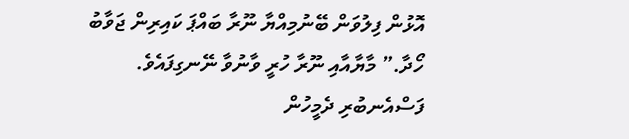އޮޅުން ފިލުވަން ބޭނުމިއްޔާ ނޫރާ ބައްޕަ ކައިރިން ޖަވާބު ހޯދާ.” މާޔާއާއި ނޫރާ ހުރީ ވާނުވާ ނޭނގިފައެވެ. ފަސްއެނބުރި ދެމީހުން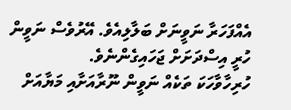އެއްފަހަރާ ނަވީނަށް ބަލާލިއެވެ. އޭރުވެސް ނަވީން ހުރީ އިސްދަށަށް ޖަހައިގެންނެވެ.
ހުރިހާވާހަކަ ތަކެއް ނަވީން ނޫރާއަށާއި މަޔާއަށް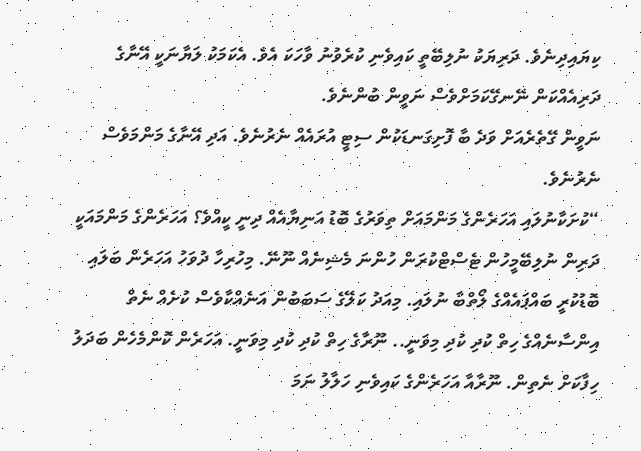ކިޔައިދިނެވެ. ދަރިޔަކު ނުލިބޭތީ ކައިވެނި ކުރެވުނު ވާހަކަ އެވެ. އެކަމަކު ލަޔާނަކީ އޭނާގެ ދަރިއެއްކަން ނޭނގޭކަމަށްވެސް ނަވީން ބުންނެވެ.
ނަވީން ގޭތެރެއަށް ވަދެ ބާ ފޮށިގަނޑަކުން ސިޓީ އުރައެއް ނެރުނެވެ. އަދި އޭނާގެ މަންމަވެސް ނެރުނެވެ.
“ކުށަކާނުލައި އަހަރެންގެ މަންމައަށް ތިވަރުގެ ބޮޑު އަނިޔާއެއް ދިނީ ކީއްވެ؟ އަހަރެންގެ މަންމައަކީ ދަރިން ނުލިބޭމީހުން ޓެސްޓްކުރަން ހުންނަ މެޝިނެއް ނޫނޭ. މިހުރިހާ ދުވަހު އަހަރެން ބަލައި ބޮޑުކުރީ ބައްޕައެއްގެ ލޯތްބާ ނުލައި. މިއަދު ކަލޭގެ ސަބަބުން އަނެއްކާވެސް ކުށެއް ނެތް އިންސާނެއްގެ ހިތް ކުދި ކުދި މިވަނީ.. ނޫރާގެ ހިތް ކުދި ކުދި މިވަނީ. އަހަރެން ކޮންމެހެން ބަދަލު ހިފާކަށް ނެތިން. ނޫރާއާ އަހަރެންގެ ކައިވެނި ހަލާލު ނަމަ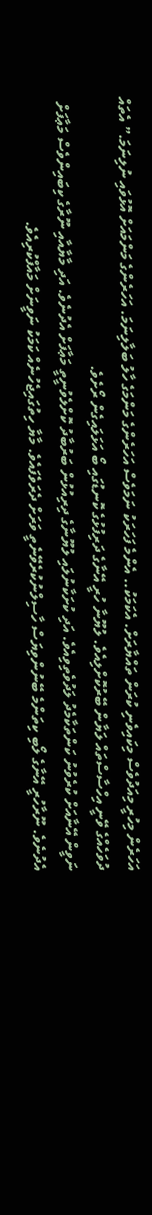އަހަރެން މިހުރީ މިއަދުވެސް މިކައިވެނި ކުރަން ތައްޔާރަށް. އެކަމަކު.. އެންމެ ފަހަރަކު ނަމަވެސް އަހަރެންގެ މަންމަގެ ހާލު ބަލާލިނަމަ. އަހަރެންގެ މަންމައަށް އޮޅުވައި ނުލިނަމަ.” އެތައް ދުވަހެއްގެ ވޭނީ އިހްސާސްތައް ލަޔާން ބޭރުކޮށްލިއެވެ. ލުޔޫނާ ހުރީ އޭނާގެ ދަރިފުޅުގެ ކޮނޑުގައި ބޯ އަޅަލައިގެން ރޯށެވެ.
ނަވީން އޭނާއަށް ކުރެވުނު ކަންތަކާމެދު ލަދުވެތިވިއެވެ. އަދި ކުށަކާނުލައި ލުޔޫނާގެ ދިރިއުޅުން ބަރުބާދު ކޮށްލެވުނީތީ މަޢާފަށް އެދުނެވެ. އަދި މާޔާއާއި ނޫރާގެ ކިބައިންވެސް މަޢާފަށް އެދުނެވެ. ނޫރާހުރީ އޭނާގެ ލޯބި ކިތަންމެ ބޭނުންވިޔަސް ހާސިލްނުކުރެވޭނެތީ ވަރަށް ދެރަވެފައެވެ. މާޔާ ހިތުގައިޖެހުނެއް ކަމަކު ނަވީނަށް މައާފްކުރިއެވެ.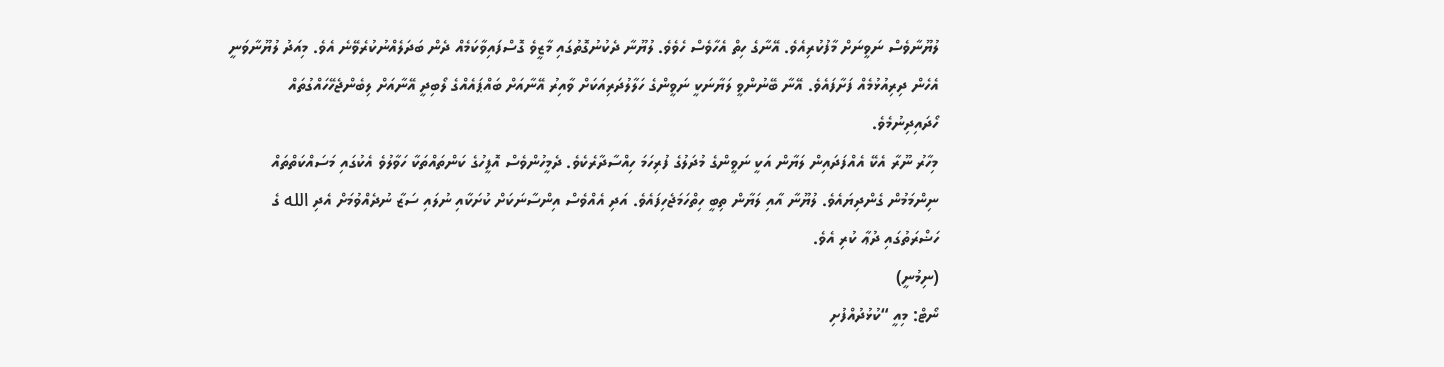ލުޔޫނާވެސް ނަވީނަށް މާފުކުރިއެވެ. އޭނާގެ ހިތް އެހާވެސް ހެވެވެ. ލުޔޫނާ ދެކުނުގޮތުގައި މާޒީވެ ގޮސްފައިވާކަމެއް ދެން ބަދަލެއްނުކުރެވޭނެ އެވެ. މިއަދު ލުޔޫނާވަނީ އެހެން ދިރިއުޅުމެއް ފަށާފައެވެ. އޭނާ ބޭނުންވީ ލަޔާނަކީ ނަވީންގެ ހަލާލުދަރިއަކަށް ވާއިރު އޭނާއަށް ބައްޕައެއްގެ ލޯބިދީ އޭނާއަށް ލިބެންޖެހޭހައްގުތައް ހޯދައިދިނުމެވެ.
މިހާރު ނޫރާ އެކޭ އެއްފަދައިން ލަޔާން އަކީ ނަވީންގެ މުދަލުގެ ފުރިހަމަ ހިއްސާދާރެކެވެ. ދެމީހުންވެސް އޮފީހުގެ ކަންތައްތަކާ ހަވާލުވެ އެކުގައި މަސައްކަތްތައް ނިންމަމުން ގެންދިޔައެވެ. ލުޔޫނާ އާއި ލަޔާން ތިބީ ހިތްހަމަޖެހިފައެވެ. އަދި އެއްވެސް އިންސާނަކަށް ކުށަކާއި ނުލައި ސަޒާ ނުދެއްވުމަށް އެދި الله ގެ ހަޟްރަތުގައި ދުޢާ ކުރި އެވެ.
(ނިމުނީ)
ނޯޓް: މިއީ “ކުޅުދުއްފުށި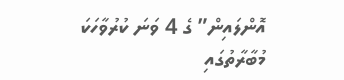އޮންލައިން” ގެ 4 ވަނަ ކުރުވާހަކަ މުބާރާތުގައި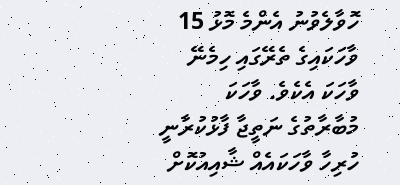ހޮވާލެވުނު އެންމެ މޮޅު 15 ވާހަކައިގެ ތެރޭގައި ހިމެނޭ ވާހަކަ އެކެވެ. ވާހަކަ މުބާރާތުގެ ނަތީޖާ ފާޅުކުރާނީ ހުރިހާ ވާހަކައެއް ޝާއިއުކޮށް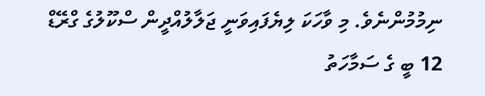ނިމުމުންނެވެ. މި ވާހަކަ ލިޔެފައިވަނީ ޖަލާލުއްދީން ސްކޫލުގެ ގްރޭޑް 12 ބީ ގެ ސަމާހަތު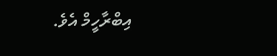އިބްރާހީމް އެވެ.